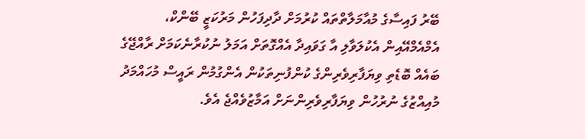ބޭރު ފައިސާގެ މުއާމަލާތްތައް ކުރުމަށް ދާދިފަހުން މަރުކަޒީ ބޭންކް، އެމްއެމްއޭއިން އެކުލަވާލި އާ ގަވައިދާ އެއްގޮތަށް އަމަލު ނުކުރާނެކަމަށް ރާއްޖޭގެ ބައެއް ބޮޑެތި ވިޔަފާރިވެރިންގެ ކުންފުނިތަކުން އެންގުމުން ރައީސް މުހައްމަދު މުއިއްޒުގެ ނުރުހުން ވިޔަފާރިވެރިންނަށް އަމާޒުވެއްޖެ އެވެ.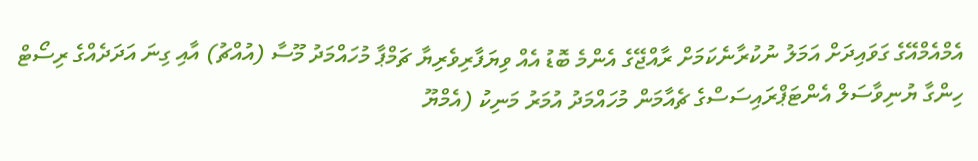އެމްއެމްއޭގެ ގަވައިދަށް އަމަލު ނުކުރާނެކަމަށް ރާއްޖޭގެ އެންމެ ބޮޑު އެއް ވިޔަފާރިވެރިޔާ ޗަމްޕާ މުހައްމަދު މޫސާ (އުއްޗު) އާއި ގިނަ އަދަދެއްގެ ރިސޯޓް ހިންގާ ޔުނިވާސަލް އެންޓަޕްރައިސަސްގެ ޗެއާމަން މުހައްމަދު އުމަރު މަނިކު (އެމްޔޫ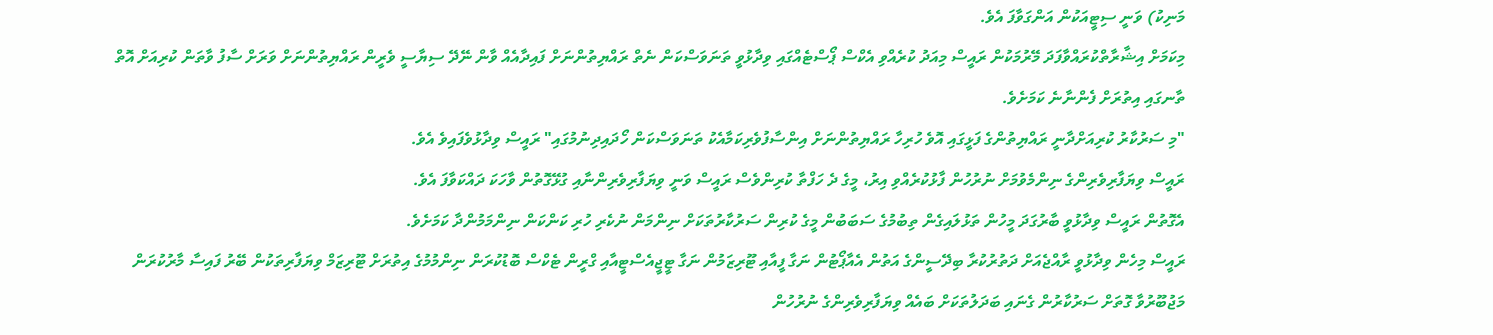މަނިކު) ވަނީ ސިޓީއަކުން އަންގަވާފަ އެވެ.
މިކަމަށް އިޝާރާތްކުރައްވާފަދަ މޭރުމަކުން ރައީސް މިއަދު ކުރެއްވި އެކްސް ޕޯސްޓެއްގައި ވިދާޅުވީ ތަނަވަސްކަން ނެތް ރައްޔިތުންނަށް ފައިދާއެއް ވާން ނޭދޭ ސިޔާސީ ވެރީން ރައްޔިތުންނަށް ވަރަށް ސާފު ވާތަން ކުރިއަށް އޮތް ތާނގައި އިތުރަށް ފެންނާނެ ކަމަށެވެ.
"މި ސަރުކާރު ކުރިއަށްދާނީ ރައްޔިތުންގެ ފަޅީގައި އޮވެ ހުރިހާ ރައްޔިތުންނަށް އިންސާފުވެރިކަމާއެކު ތަނަވަސްކަން ހޯދައިދިނުމުގައި" ރައީސް ވިދާޅުވެފައިވެ އެވެ.
ރައީސް ވިޔަފާރިވެރިންގެ ނިންމެވުމަށް ނުރުހުން ފާޅުކުރެއްވި އިރު، މީގެ ދެ ހަފްތާ ކުރިންވެސް ރައީސް ވަނީ ވިޔަފާރިވެރިންނާއި ގުޅޭގޮތުން ވާހަކަ ދައްކަވާފަ އެވެ.
އެގޮތުން ރައީސް ވިދާޅުވީ ބާރުގަދަ މީހުން ތަޅުލައިގެން ތިބުމުގެ ސަބަބުން މީގެ ކުރިން ސަރުކާރުތަކަށް ނިންމަން ނުކެރި ހުރި ކަންކަން ނިންމަމުންދާ ކަމަށެވެ.
ރައީސް މިހެން ވިދާޅުވީ ރާއްޖެއަށް ދަތުރުކުރާ ބިދޭސީންގެ އަތުން އެއާޕޯޓުން ނަގާ ފީއާއި ޓޫރިޒަމުން ނަގާ ޓީޖީއެސްޓީއާއި ގްރީން ޓެކްސް ބޮޑުކުރަން ނިންމުމުގެ އިތުރަށް ޓޫރިޒަމް ވިޔަފާރިތަކުން ބޭރު ފައިސާ މާރުކުރަން މަޖުބޫރުވާ ގޮތަށް ސަރުކާރުން ގެނައި ބަދަލުތަކަށް ބައެއް ވިޔަފާރިވެރިންގެ ނުރުހުން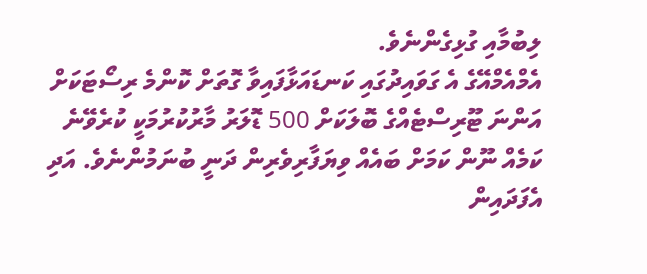ލިބުމާއި ގުޅިގެންނެވެ.
އެމްއެމްއޭގެ އެ ގަވައިދުގައި ކަނޑައަޅާފައިވާ ގޮތަށް ކޮންމެ ރިސޯޓަކަށް އަންނަ ޓޫރިސްޓެއްގެ ބޮލަކަށް 500 ޑޮލަރު މާރުކުރުމަކީ ކުރެވޭނެ ކަމެއް ނޫން ކަމަށް ބައެއް ވިޔަފާރިވެރިން ދަނީ ބުނަމުންނެވެ. އަދި އެފަދައިން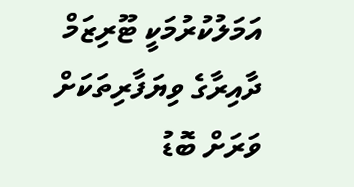އަމަލުކުރުމަކީ ޓޫރިޒަމް ދާއިރާގެ ވިޔަފާރިތަކަށް ވަރަށް ބޮޑު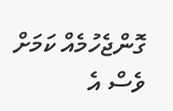ގޮންޖެހުމެއް ކަމަށް ވެސް އެ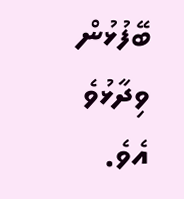ބޭފުޅުން ވިދާޅުވެ އެވެ.